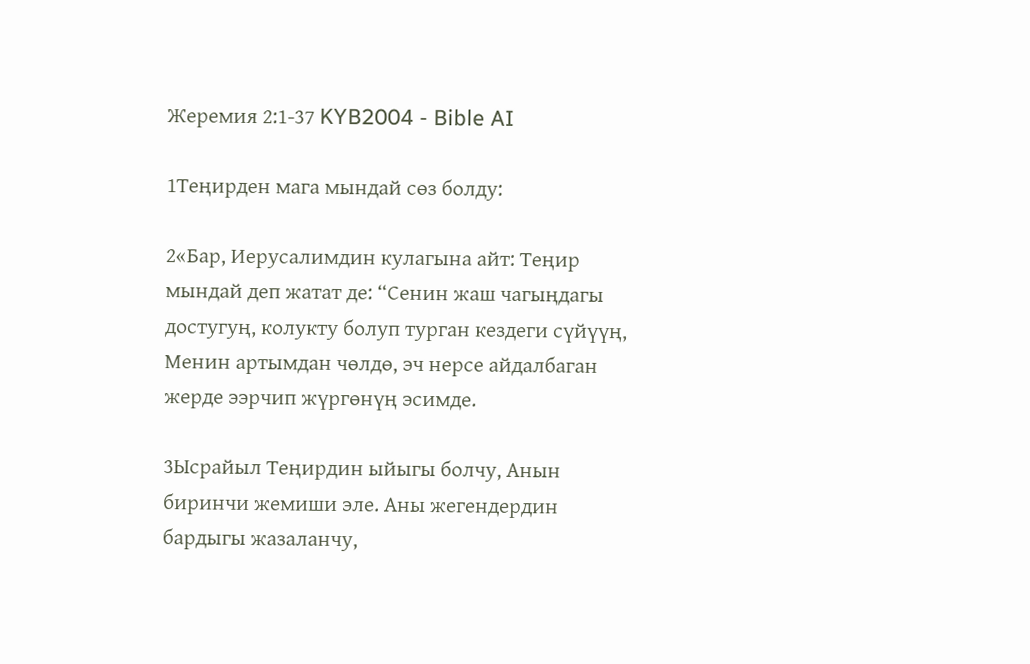Жеремия 2:1-37 KYB2004 - Bible AI

1Теңирден мага мындай сөз болду:

2«Бар, Иерусалимдин кулагына айт: Теңир мындай деп жатат де: “Сенин жаш чагыңдагы достугуң, колукту болуп турган кездеги сүйүүң, Менин артымдан чөлдө, эч нерсе айдалбаган жерде ээрчип жүргөнүң эсимде.

3Ысрайыл Теңирдин ыйыгы болчу, Анын биринчи жемиши эле. Аны жегендердин бардыгы жазаланчу,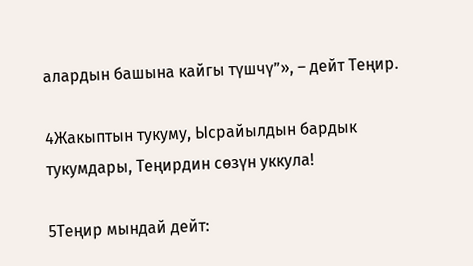алардын башына кайгы түшчү”», – дейт Теңир.

4Жакыптын тукуму, Ысрайылдын бардык тукумдары, Теңирдин сөзүн уккула!

5Теңир мындай дейт: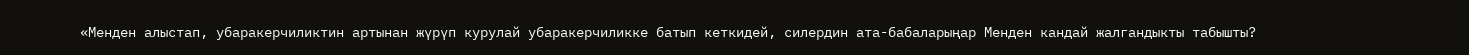«Менден алыстап, убаракерчиликтин артынан жүрүп курулай убаракерчиликке батып кеткидей, силердин ата-бабаларыңар Менден кандай жалгандыкты табышты?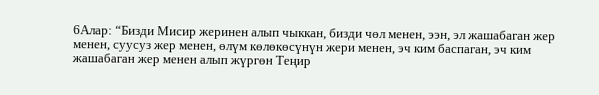6Алар: “Бизди Мисир жеринен алып чыккан, бизди чөл менен, ээн, эл жашабаган жер менен, суусуз жер менен, өлүм көлөкөсүнүн жери менен, эч ким баспаган, эч ким жашабаган жер менен алып жүргөн Теңир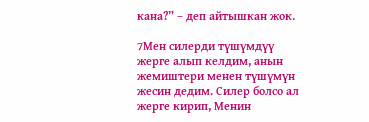кана?” – деп айтышкан жок.

7Мен силерди түшүмдүү жерге алып келдим, анын жемиштери менен түшүмүн жесин дедим. Силер болсо ал жерге кирип, Менин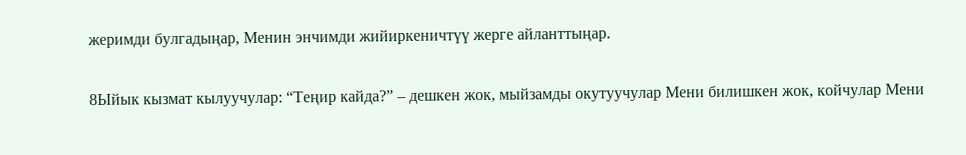жеримди булгадыңар, Менин энчимди жийиркеничтүү жерге айланттыңар.

8Ыйык кызмат кылуучулар: “Теңир кайда?” – дешкен жок, мыйзамды окутуучулар Мени билишкен жок, койчулар Мени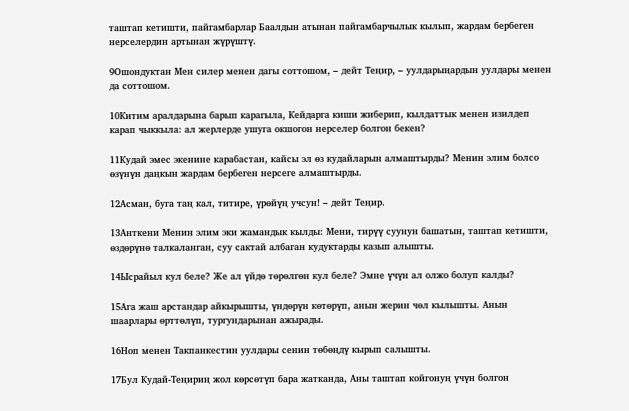таштап кетишти, пайгамбарлар Баалдын атынан пайгамбарчылык кылып, жардам бербеген нерселердин артынан жүрүштү.

9Ошондуктан Мен силер менен дагы соттошом, – дейт Теңир, – уулдарыңардын уулдары менен да соттошом.

10Китим аралдарына барып карагыла, Кейдарга киши жиберип, кылдаттык менен изилдеп карап чыккыла: ал жерлерде ушуга окшогон нерселер болгон бекен?

11Кудай эмес экенине карабастан, кайсы эл өз кудайларын алмаштырды? Менин элим болсо өзүнүн даңкын жардам бербеген нерсеге алмаштырды.

12Асман, буга таң кал, титире, үрөйүң учсун! – дейт Теңир.

13Анткени Менин элим эки жамандык кылды: Мени, тирүү суунун башатын, таштап кетишти, өздөрүнө талкаланган, суу сактай албаган кудуктарды казып алышты.

14Ысрайыл кул беле? Же ал үйдө төрөлгөн кул беле? Эмне үчүн ал олжо болуп калды?

15Ага жаш арстандар айкырышты, үндөрүн көтөрүп, анын жерин чөл кылышты. Анын шаарлары өрттөлүп, тургундарынан ажырады.

16Ноп менен Такпанкестин уулдары сенин төбөңдү кырып салышты.

17Бул Кудай-Теңириң жол көрсөтүп бара жатканда, Аны таштап койгонуң үчүн болгон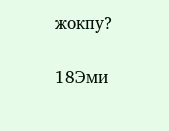жокпу?

18Эми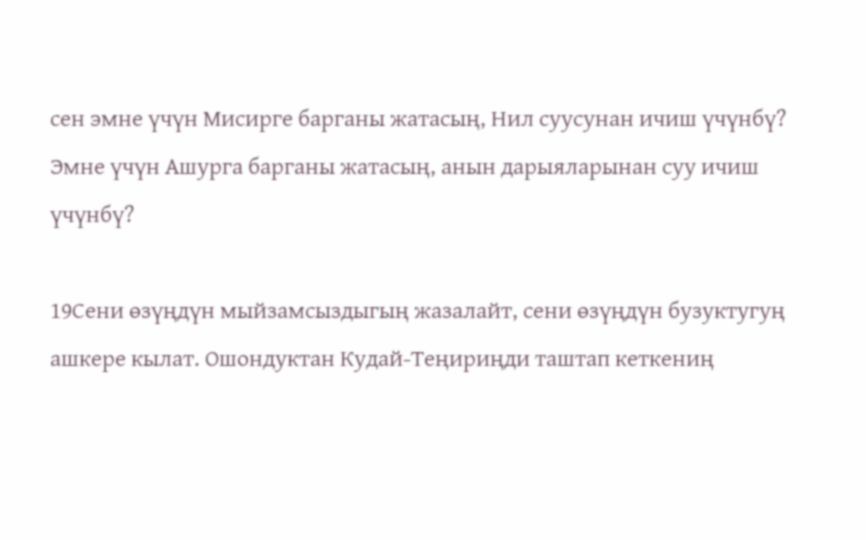сен эмне үчүн Мисирге барганы жатасың, Нил суусунан ичиш үчүнбү? Эмне үчүн Ашурга барганы жатасың, анын дарыяларынан суу ичиш үчүнбү?

19Сени өзүңдүн мыйзамсыздыгың жазалайт, сени өзүңдүн бузуктугуң ашкере кылат. Ошондуктан Кудай-Теңириңди таштап кеткениң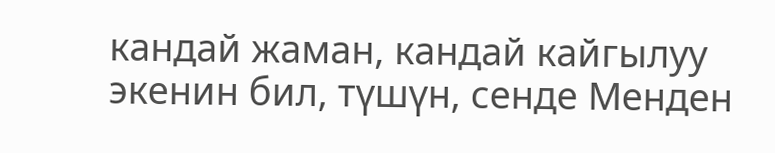кандай жаман, кандай кайгылуу экенин бил, түшүн, сенде Менден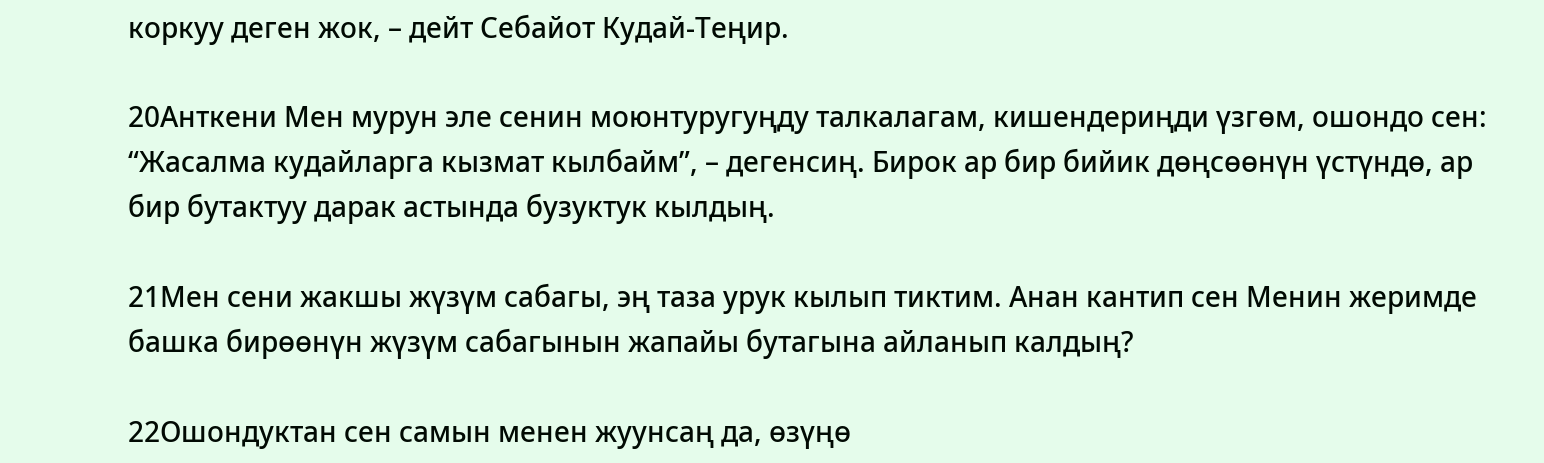коркуу деген жок, – дейт Себайот Кудай-Теңир.

20Анткени Мен мурун эле сенин моюнтуругуңду талкалагам, кишендериңди үзгөм, ошондо сен: “Жасалма кудайларга кызмат кылбайм”, – дегенсиң. Бирок ар бир бийик дөңсөөнүн үстүндө, ар бир бутактуу дарак астында бузуктук кылдың.

21Мен сени жакшы жүзүм сабагы, эң таза урук кылып тиктим. Анан кантип сен Менин жеримде башка бирөөнүн жүзүм сабагынын жапайы бутагына айланып калдың?

22Ошондуктан сен самын менен жуунсаң да, өзүңө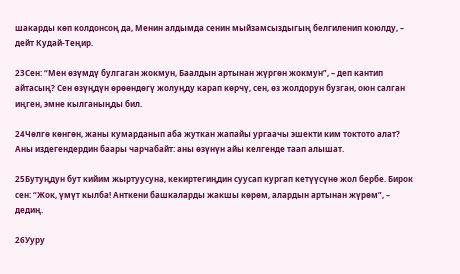шакарды көп колдонсоң да, Менин алдымда сенин мыйзамсыздыгың белгиленип коюлду, – дейт Кудай-Теңир.

23Сен: “Мен өзүмдү булгаган жокмун, Баалдын артынан жүргөн жокмун”, – деп кантип айтасың? Сен өзүңдүн өрөөндөгү жолуңду карап көрчү, сен, өз жолдорун бузган, оюн салган иңген, эмне кылганыңды бил.

24Чөлгө көнгөн, жаны кумарданып аба жуткан жапайы ургаачы эшекти ким токтото алат? Аны издегендердин баары чарчабайт: аны өзүнүн айы келгенде таап алышат.

25Бутуңдун бут кийим жыртуусуна, кекиртегиңдин суусап кургап кетүүсүнө жол бербе. Бирок сен: “Жок, үмүт кылба! Анткени башкаларды жакшы көрөм, алардын артынан жүрөм”, – дедиң.

26Ууру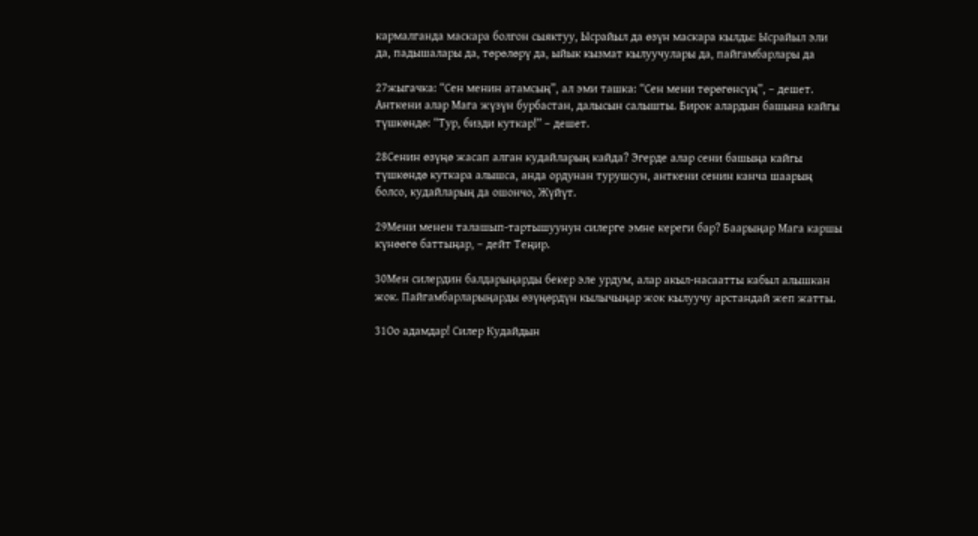кармалганда маскара болгон сыяктуу, Ысрайыл да өзүн маскара кылды: Ысрайыл эли да, падышалары да, төрөлөрү да, ыйык кызмат кылуучулары да, пайгамбарлары да

27жыгачка: “Сен менин атамсың”, ал эми ташка: “Сен мени төрөгөнсүң”, – дешет. Анткени алар Мага жүзүн бурбастан, далысын салышты. Бирок алардын башына кайгы түшкөндө: “Тур, бизди куткар!” – дешет.

28Сенин өзүңө жасап алган кудайларың кайда? Эгерде алар сени башыңа кайгы түшкөндө куткара алышса, анда ордунан турушсун, анткени сенин канча шаарың болсо, кудайларың да ошончо, Жүйүт.

29Мени менен талашып-тартышуунун силерге эмне кереги бар? Баарыңар Мага каршы күнөөгө баттыңар, – дейт Теңир.

30Мен силердин балдарыңарды бекер эле урдум, алар акыл-насаатты кабыл алышкан жок. Пайгамбарларыңарды өзүңөрдүн кылычыңар жок кылуучу арстандай жеп жатты.

31Оо адамдар! Силер Кудайдын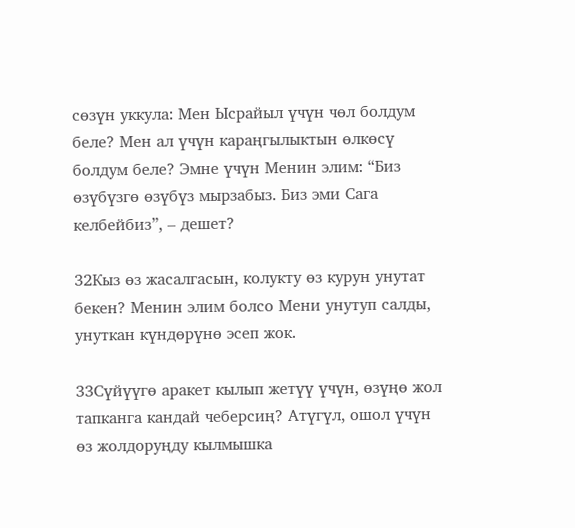сөзүн уккула: Мен Ысрайыл үчүн чөл болдум беле? Мен ал үчүн караңгылыктын өлкөсү болдум беле? Эмне үчүн Менин элим: “Биз өзүбүзгө өзүбүз мырзабыз. Биз эми Сага келбейбиз”, – дешет?

32Кыз өз жасалгасын, колукту өз курун унутат бекен? Менин элим болсо Мени унутуп салды, унуткан күндөрүнө эсеп жок.

33Сүйүүгө аракет кылып жетүү үчүн, өзүңө жол тапканга кандай чеберсиң? Атүгүл, ошол үчүн өз жолдоруңду кылмышка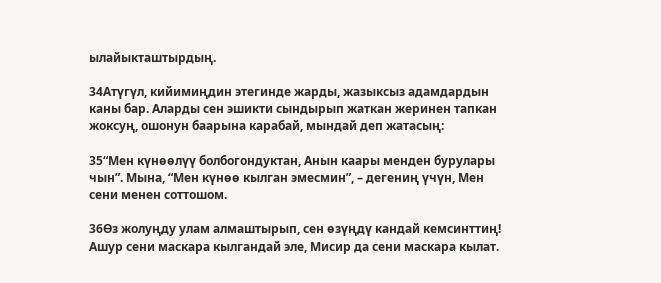ылайыкташтырдың.

34Атүгүл, кийимиңдин этегинде жарды, жазыксыз адамдардын каны бар. Аларды сен эшикти сындырып жаткан жеринен тапкан жоксуң, ошонун баарына карабай, мындай деп жатасың:

35“Мен күнөөлүү болбогондуктан, Анын каары менден бурулары чын”. Мына, “Мен күнөө кылган эмесмин”, – дегениң үчүн, Мен сени менен соттошом.

36Өз жолуңду улам алмаштырып, сен өзүңдү кандай кемсинттиң! Ашур сени маскара кылгандай эле, Мисир да сени маскара кылат.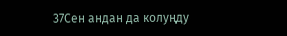37Сен андан да колуңду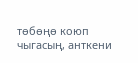төбөңө коюп чыгасың, анткени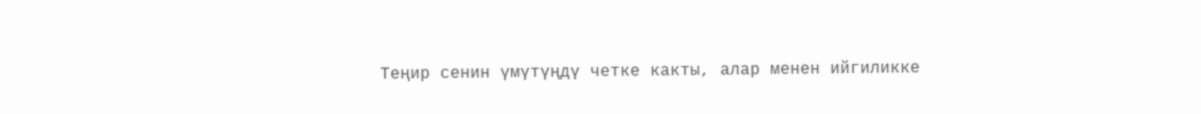Теңир сенин үмүтүңдү четке какты, алар менен ийгиликке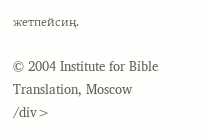жетпейсиң.

© 2004 Institute for Bible Translation, Moscow
/div>